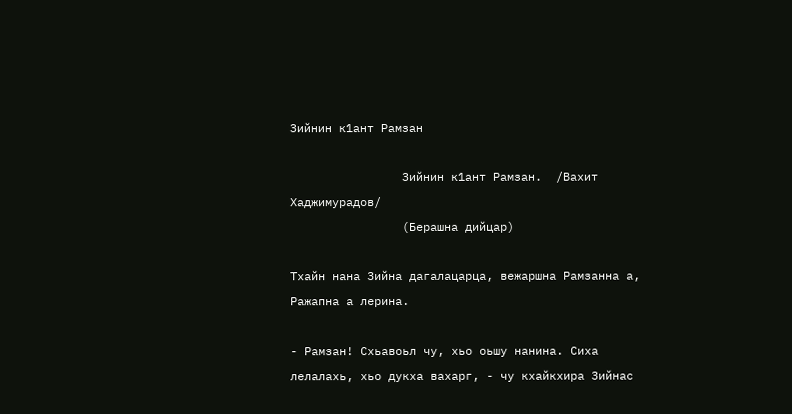Зийнин к1ант Рамзан

                Зийнин к1ант Рамзан.  /Вахит Хаджимурадов/
                (Берашна дийцар)

Тхайн нана Зийна дагалацарца, вежаршна Рамзанна а, Ражапна а лерина.

- Рамзан! Схьавоьл чу, хьо оьшу нанина. Сиха лелалахь, хьо дукха вахарг, - чу кхайкхира Зийнас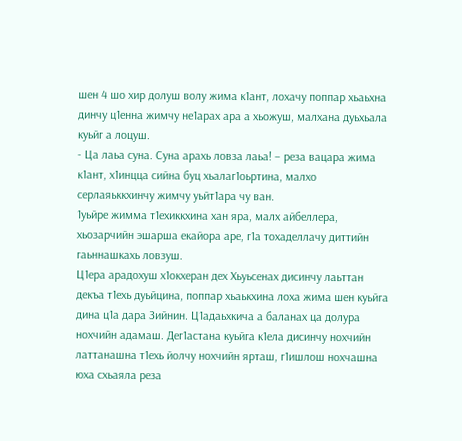шен 4 шо хир долуш волу жима к1ант, лохачу поппар хьаьхна динчу ц1енна жимчу не1арах ара а хьожуш, малхана дуьхьала куьйг а лоцуш.
- Ца лаьа суна. Суна арахь ловза лаьа! – реза вацара жима к1ант, х1инцца сийна буц хьалаг1оьртина, малхо серлаяьккхинчу жимчу уьйт1ара чу ван.
1уьйре жимма т1ехиккхина хан яра, малх айбеллера, хьозарчийн эшарша екайора аре, г1а тохаделлачу диттийн гаьннашкахь ловзуш.
Ц1ера арадохуш х1окхеран дех Хьуьсенах дисинчу лаьттан декъа т1ехь дуьйцина, поппар хьаькхина лоха жима шен куьйга дина ц1а дара Зийнин. Ц1адаьхкича а баланах ца долура нохчийн адамаш. Дег1астана куьйга к1ела дисинчу нохчийн латтанашна т1ехь йолчу нохчийн ярташ, г1ишлош нохчашна юха схьаяла реза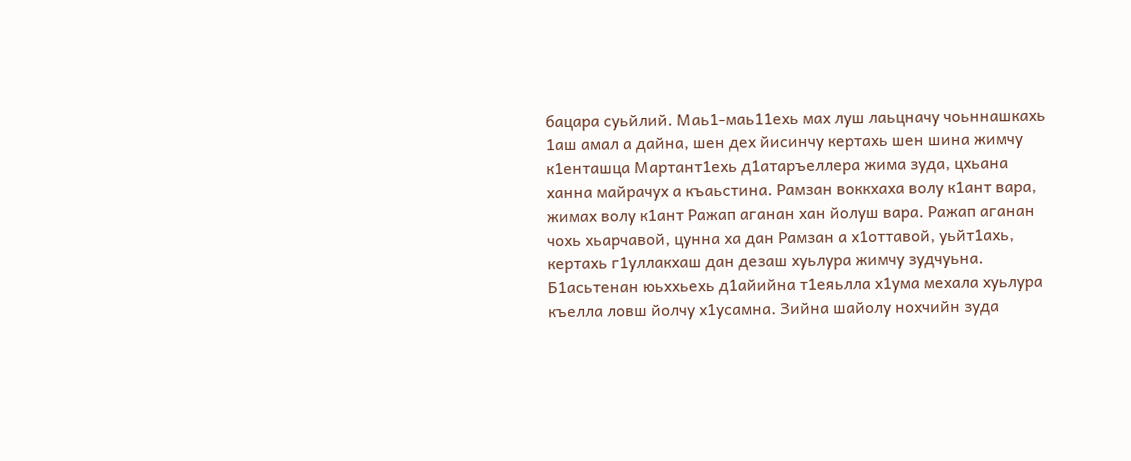бацара суьйлий. Маь1-маь11ехь мах луш лаьцначу чоьннашкахь 1аш амал а дайна, шен дех йисинчу кертахь шен шина жимчу к1енташца Мартант1ехь д1атаръеллера жима зуда, цхьана ханна майрачух а къаьстина. Рамзан воккхаха волу к1ант вара, жимах волу к1ант Ражап аганан хан йолуш вара. Ражап аганан чохь хьарчавой, цунна ха дан Рамзан а х1оттавой, уьйт1ахь, кертахь г1уллакхаш дан дезаш хуьлура жимчу зудчуьна. Б1асьтенан юьххьехь д1айийна т1еяьлла х1ума мехала хуьлура къелла ловш йолчу х1усамна. Зийна шайолу нохчийн зуда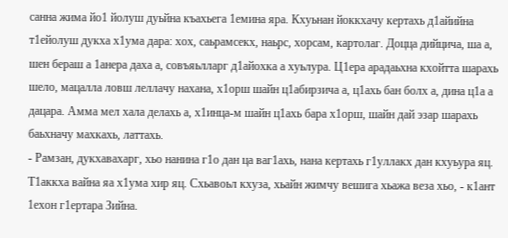санна жима йо1 йолуш дуьйна къахьега 1емина яра. Кхуьнан йоккхачу кертахь д1айийна т1ейолуш дукха х1ума дара: хох, саьрамсекх, наьрс, хорсам, картолаг. Доцца дийцича, ша а, шен бераш а 1анера даха а, совъяьлларг д1айохка а хуьлура. Ц1ера арадаьхна кхойтта шарахь шело, мацалла ловш леллачу нахана, х1орш шайн ц1абирзича а, ц1ахь бан болх а, дина ц1а а дацара. Амма мел хала делахь а, х1инца-м шайн ц1ахь бара х1орш, шайн дай эзар шарахь баьхначу махкахь, латтахь.
- Рамзан, дукхавахарг, хьо нанина г1о дан ца ваг1ахь, нана кертахь г1уллакх дан кхуьура яц. Т1аккха вайна яа х1ума хир яц. Схьавоьл кхуза, хьайн жимчу вешига хьажа веза хьо, - к1ант 1ехон г1ертара Зийна.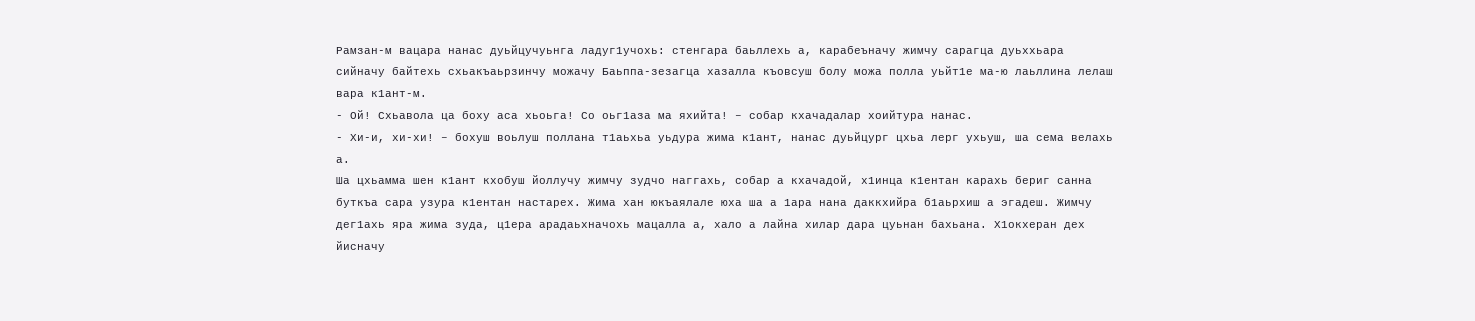Рамзан-м вацара нанас дуьйцучуьнга ладуг1учохь: стенгара баьллехь а, карабеъначу жимчу сарагца дуьххьара сийначу байтехь схьакъаьрзинчу можачу Баьппа-зезагца хазалла къовсуш болу можа полла уьйт1е ма-ю лаьллина лелаш вара к1ант-м.
- Ой! Схьавола ца боху аса хьоьга! Со оьг1аза ма яхийта! – собар кхачадалар хоийтура нанас.
- Хи-и, хи-хи! – бохуш воьлуш поллана т1аьхьа уьдура жима к1ант, нанас дуьйцург цхьа лерг ухьуш, ша сема велахь а.
Ша цхьамма шен к1ант кхобуш йоллучу жимчу зудчо наггахь, собар а кхачадой, х1инца к1ентан карахь бериг санна буткъа сара узура к1ентан настарех. Жима хан юкъаялале юха ша а 1ара нана даккхийра б1аьрхиш а эгадеш. Жимчу дег1ахь яра жима зуда, ц1ера арадаьхначохь мацалла а, хало а лайна хилар дара цуьнан бахьана. Х1окхеран дех йисначу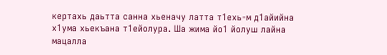кертахь даьтта санна хьеначу латта т1ехь-м д1айийна х1ума хьекъана т1ейолура. Ша жима йо1 йолуш лайна мацалла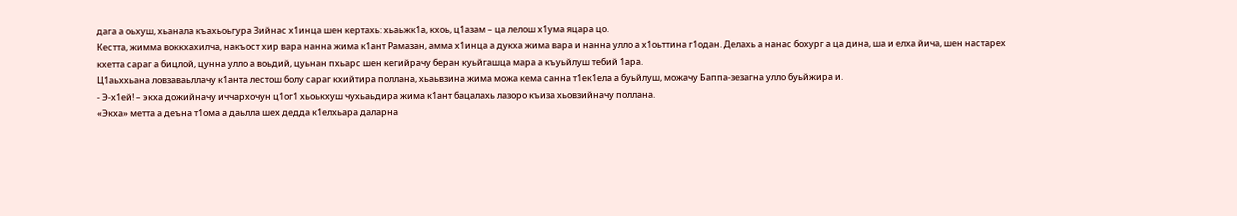дага а оьхуш, хьанала къахьоьгура Зийнас х1инца шен кертахь: хьаьжк1а, кхоь, ц1азам – ца лелош х1ума яцара цо.
Кестта, жимма воккхахилча, накъост хир вара нанна жима к1ант Рамазан, амма х1инца а дукха жима вара и нанна улло а х1оьттина г1одан. Делахь а нанас бохург а ца дина, ша и елха йича, шен настарех кхетта сараг а бицлой, цунна улло а воьдий, цуьнан пхьарс шен кегийрачу беран куьйгашца мара а къуьйлуш тебий 1ара.
Ц1аьххьана ловзаваьллачу к1анта лестош болу сараг кхийтира поллана, хьаьвзина жима можа кема санна т1ек1ела а буьйлуш, можачу Баппа-зезагна улло буьйжира и.
- Э-х1ей! – экха дожийначу иччархочун ц1ог1 хьоькхуш чухьаьдира жима к1ант бацалахь лазоро къиза хьовзийначу поллана.
«Экха» метта а деъна т1ома а даьлла шех дедда к1елхьара даларна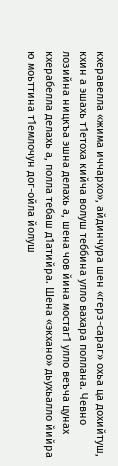кхеравелла «жима иччархо», айдинчура шен «герз-сараг» охьа ца дохийтуш, кхин а эшахь т1етоха кийча волуш теббина улло вахара поллана. Чевно лозийна ницкъа эшна делахь а, шена чов йина мостаг1 улло веъча цунах кхерабелла делахь а, полла тебаш д1атийра. Шена «экхано» дьухьалло йийра ю моьттина т1емлочун дог-ойла йолуш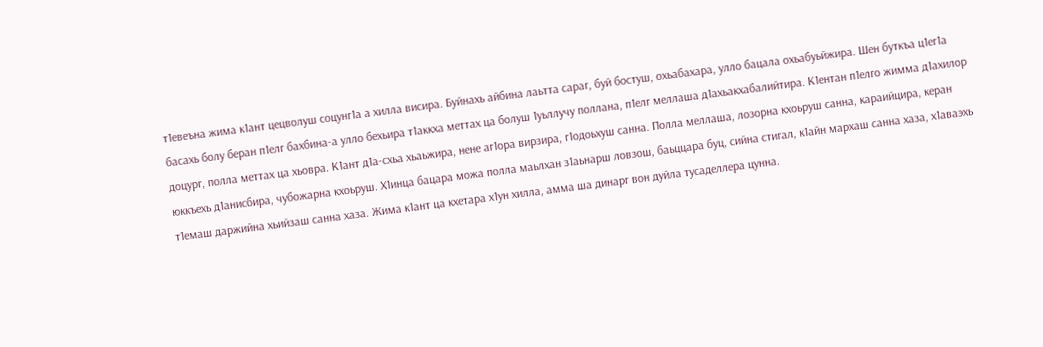т1евеъна жима к1ант цецволуш соцунг1а а хилла висира. Буйнахь айбина лаьтта сараг, буй бостуш, охьабахара, улло бацала охьабуьйжира. Шен буткъа ц1ег1а басахь болу беран п1елг бахбина-а улло бехьира т1аккха меттах ца болуш 1уьллучу поллана, п1елг меллаша д1ахьакхабалийтира. К1ентан п1елго жимма д1ахилор доцург, полла меттах ца хьовра. К1ант д1а-схьа хьаьжира, нене аг1ора вирзира, г1одоьхуш санна. Полла меллаша, лозорна кхоьруш санна, караийцира, керан юккъехь д1анисбира, чубожарна кхоьруш. Х1инца бацара можа полла маьлхан з1аьнарш ловзош, баьццара буц, сийна стигал, к1айн мархаш санна хаза, х1аваэхь т1емаш даржийна хьийзаш санна хаза. Жима к1ант ца кхетара х1ун хилла, амма ша динарг вон дуйла тусаделлера цунна.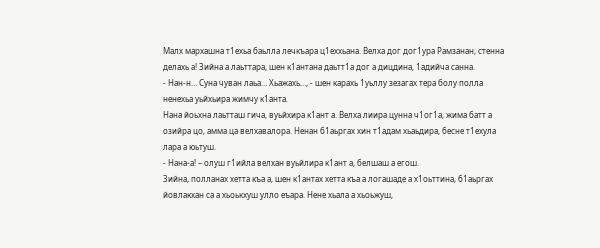Малх мархашна т1ехьа баьлла лечкъара ц1еххьана. Велха дог дог1ура Рамзанан, стенна делахь а! Зийна а лаьттара, шен к1антана даьтт1а дог а дицдина, 1адийча санна.
- Нан-н… Суна чуван лаьа… Хьажахь…, - шен карахь 1уьллу зезагах тера болу полла ненехьа уьйхьира жимчу к1анта.
Нана йоьхна лаьтташ гича, вуьйхира к1ант а. Велха лиира цунна ч1ог1а, жима батт а озийра цо, амма ца велхавалора. Ненан б1аьргах хин т1адам хьаьдира, бесне т1ехула лара а юьтуш.
- Нана-а! – олуш г1ийла велхан вуьйлира к1ант а, белшаш а егош.
Зийна, полланах хетта къа а, шен к1антах хетта къа а логашаде а х1оьттина, б1аьргах йовлакхан са а хьоькхуш улло еъара. Нене хьала а хьоьжуш,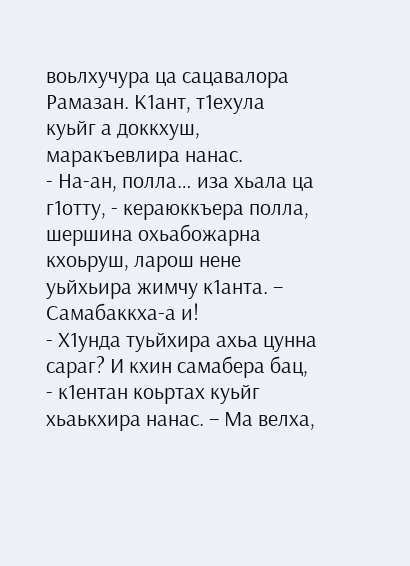воьлхучура ца сацавалора Рамазан. К1ант, т1ехула куьйг а доккхуш, маракъевлира нанас.
- На-ан, полла… иза хьала ца г1отту, - кераюккъера полла, шершина охьабожарна кхоьруш, ларош нене уьйхьира жимчу к1анта. – Самабаккха-а и!
- Х1унда туьйхира ахьа цунна сараг? И кхин самабера бац, - к1ентан коьртах куьйг хьаькхира нанас. – Ма велха,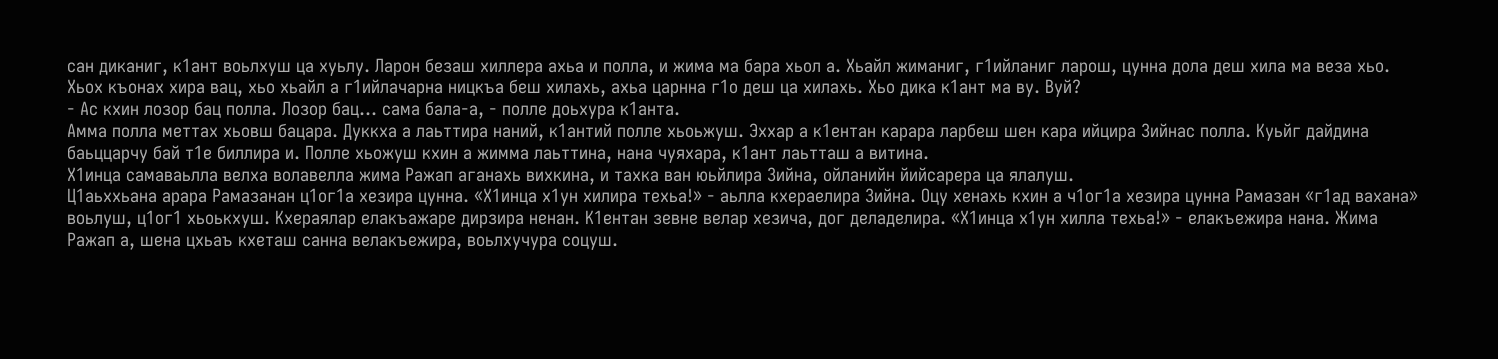сан диканиг, к1ант воьлхуш ца хуьлу. Ларон безаш хиллера ахьа и полла, и жима ма бара хьол а. Хьайл жиманиг, г1ийланиг ларош, цунна дола деш хила ма веза хьо. Хьох къонах хира вац, хьо хьайл а г1ийлачарна ницкъа беш хилахь, ахьа царнна г1о деш ца хилахь. Хьо дика к1ант ма ву. Вуй?
- Ас кхин лозор бац полла. Лозор бац… сама бала-а, - полле доьхура к1анта.
Амма полла меттах хьовш бацара. Дуккха а лаьттира наний, к1антий полле хьоьжуш. Эххар а к1ентан карара ларбеш шен кара ийцира Зийнас полла. Куьйг дайдина баьццарчу бай т1е биллира и. Полле хьожуш кхин а жимма лаьттина, нана чуяхара, к1ант лаьтташ а витина.
Х1инца самаваьлла велха волавелла жима Ражап аганахь вихкина, и тахка ван юьйлира Зийна, ойланийн йийсарера ца ялалуш.
Ц1аьххьана арара Рамазанан ц1ог1а хезира цунна. «Х1инца х1ун хилира техьа!» - аьлла кхераелира Зийна. Оцу хенахь кхин а ч1ог1а хезира цунна Рамазан «г1ад вахана» воьлуш, ц1ог1 хьоькхуш. Кхераялар елакъажаре дирзира ненан. К1ентан зевне велар хезича, дог деладелира. «Х1инца х1ун хилла техьа!» - елакъежира нана. Жима Ражап а, шена цхьаъ кхеташ санна велакъежира, воьлхучура соцуш.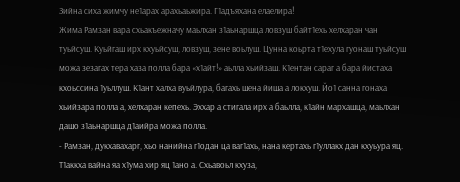Зийна сиха жимчу не1арах арахьаьжира. Г1адъяхана елаелира!
Жима Рамзан вара схьакъежначу маьлхан з1аьнаршца ловзуш байт1ехь хелхаран чан туьйсуш. Куьйгаш ирх кхуьйсуш, ловзуш, зене воьлуш. Цунна коьрта т1ехула гуонаш туьйсуш можа зезагах тера хаза полла бара «х1айт!» аьлла хьийзаш. К1ентан сараг а бара йистаха кхоьссина 1уьллуш. К1ант халха вуьйлура, багахь шена йиша а локхуш. Йо1 санна гонаха хьийзара полла а, хелхаран кепехь. Эххар а стигала ирх а баьлла, к1айн мархашца, маьлхан дашо з1аьнаршца д1аийра можа полла.
- Рамзан, дукхавахарг, хьо нанийна г1одан ца ваг1ахь, нана кертахь г1уллакх дан кхуьура яц. Т1аккха вайна яа х1ума хир яц 1ано а. Схьавоьл кхуза,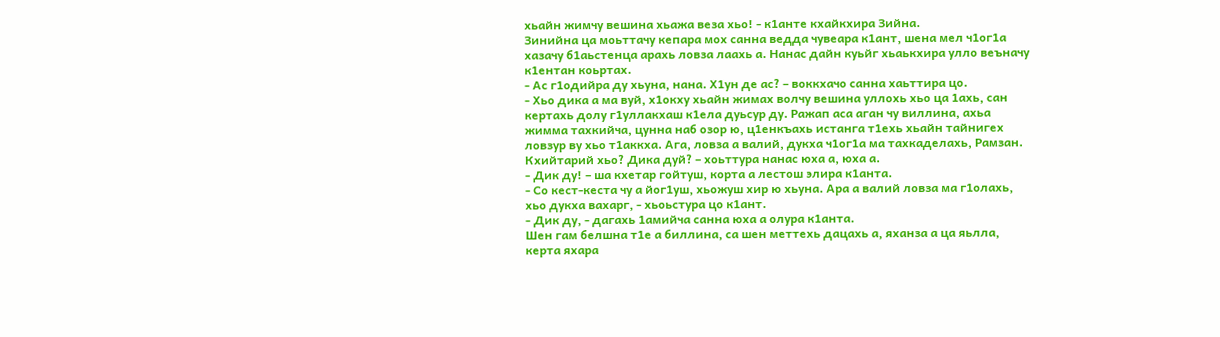хьайн жимчу вешина хьажа веза хьо! - к1анте кхайкхира Зийна.
Зинийна ца моьттачу кепара мох санна ведда чувеара к1ант, шена мел ч1ог1а хазачу б1аьстенца арахь ловза лаахь а. Нанас дайн куьйг хьаькхира улло веъначу к1ентан коьртах.
- Ас г1одийра ду хьуна, нана. Х1ун де ас? – воккхачо санна хаьттира цо.
- Хьо дика а ма вуй, х1окху хьайн жимах волчу вешина уллохь хьо ца 1ахь, сан кертахь долу г1уллакхаш к1ела дуьсур ду. Ражап аса аган чу виллина, ахьа жимма тахкийча, цунна наб озор ю, ц1енкъахь истанга т1ехь хьайн тайнигех ловзур ву хьо т1аккха. Ага, ловза а валий, дукха ч1ог1а ма тахкаделахь, Рамзан. Кхийтарий хьо? Дика дуй? – хоьттура нанас юха а, юха а.
- Дик ду! – ша кхетар гойтуш, корта а лестош элира к1анта.
- Со кест-кеста чу а йог1уш, хьожуш хир ю хьуна. Ара а валий ловза ма г1олахь, хьо дукха вахарг, - хьоьстура цо к1ант.
- Дик ду, - дагахь 1амийча санна юха а олура к1анта.
Шен гам белшна т1е а биллина, са шен меттехь дацахь а, яханза а ца яьлла, керта яхара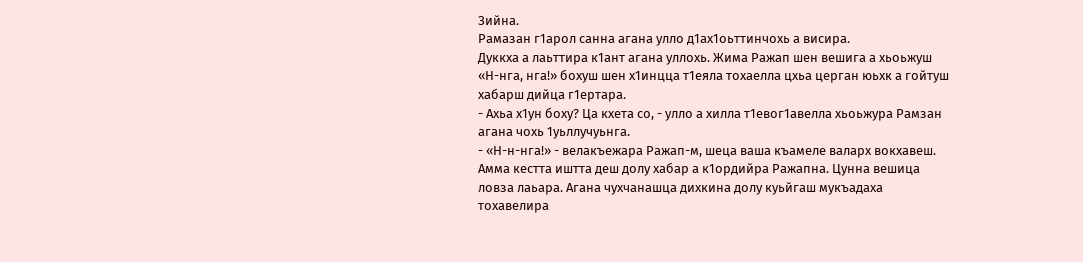Зийна.
Рамазан г1арол санна агана улло д1ах1оьттинчохь а висира.
Дуккха а лаьттира к1ант агана уллохь. Жима Ражап шен вешига а хьоьжуш «Н-нга, нга!» бохуш шен х1инцца т1еяла тохаелла цхьа церган юьхк а гойтуш хабарш дийца г1ертара.
- Ахьа х1ун боху? Ца кхета со, - улло а хилла т1евог1авелла хьоьжура Рамзан агана чохь 1уьллучуьнга.
- «Н-н-нга!» - велакъежара Ражап-м, шеца ваша къамеле валарх вокхавеш.
Амма кестта иштта деш долу хабар а к1ордийра Ражапна. Цунна вешица ловза лаьара. Агана чухчанашца дихкина долу куьйгаш мукъадаха тохавелира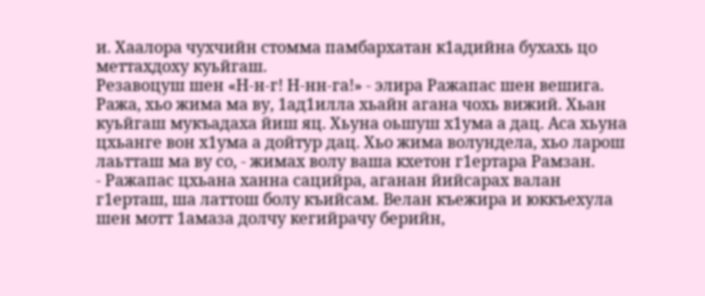и. Хаалора чухчийн стомма памбархатан к1адийна бухахь цо меттахдоху куьйгаш.
Резавоцуш шен «Н-н-г! Н-нн-га!» - элира Ражапас шен вешига.
Ража, хьо жима ма ву, 1ад1илла хьайн агана чохь вижий. Хьан куьйгаш мукъадаха йиш яц. Хьуна оьшуш х1ума а дац. Аса хьуна цхьанге вон х1ума а дойтур дац. Хьо жима волундела, хьо ларош лаьтташ ма ву со, - жимах волу ваша кхетон г1ертара Рамзан.
- Ражапас цхьана ханна сацийра, аганан йийсарах валан г1ерташ, ша латтош болу къийсам. Велан къежира и юккъехула шен мотт 1амаза долчу кегийрачу берийн,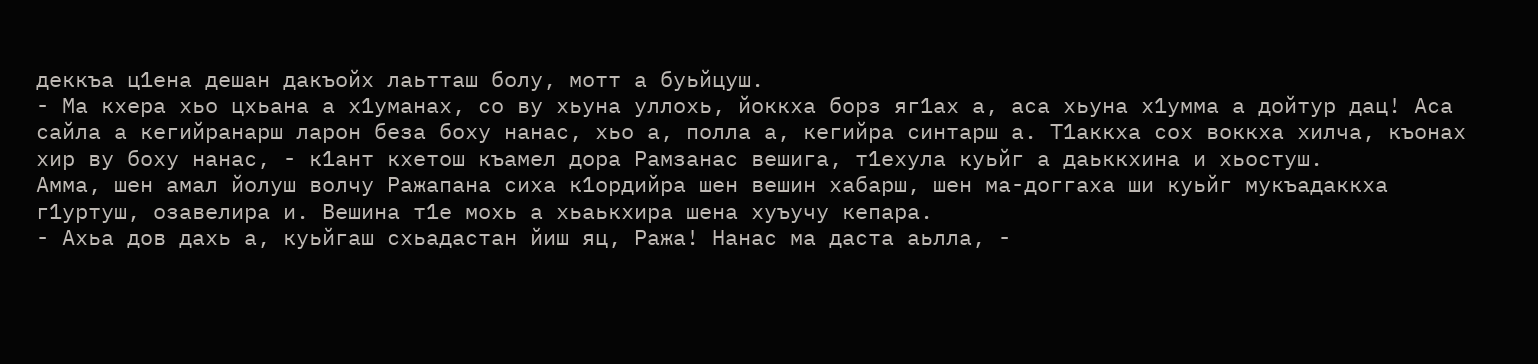деккъа ц1ена дешан дакъойх лаьтташ болу, мотт а буьйцуш.
- Ма кхера хьо цхьана а х1уманах, со ву хьуна уллохь, йоккха борз яг1ах а, аса хьуна х1умма а дойтур дац! Аса сайла а кегийранарш ларон беза боху нанас, хьо а, полла а, кегийра синтарш а. Т1аккха сох воккха хилча, къонах хир ву боху нанас, - к1ант кхетош къамел дора Рамзанас вешига, т1ехула куьйг а даьккхина и хьостуш.
Амма, шен амал йолуш волчу Ражапана сиха к1ордийра шен вешин хабарш, шен ма-доггаха ши куьйг мукъадаккха г1уртуш, озавелира и. Вешина т1е мохь а хьаькхира шена хуъучу кепара.
- Ахьа дов дахь а, куьйгаш схьадастан йиш яц, Ража! Нанас ма даста аьлла, -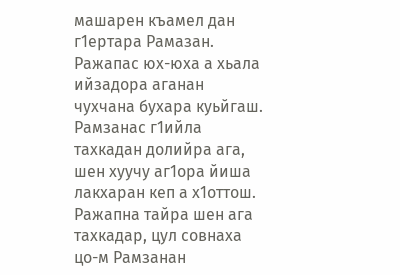машарен къамел дан г1ертара Рамазан.
Ражапас юх-юха а хьала ийзадора аганан чухчана бухара куьйгаш. Рамзанас г1ийла тахкадан долийра ага, шен хуучу аг1ора йиша лакхаран кеп а х1оттош. Ражапна тайра шен ага тахкадар, цул совнаха цо-м Рамзанан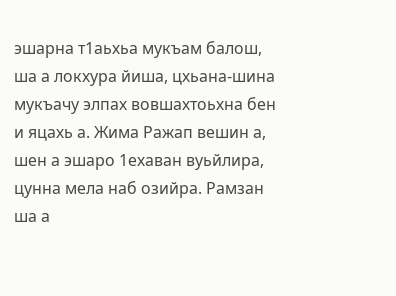эшарна т1аьхьа мукъам балош, ша а локхура йиша, цхьана-шина мукъачу элпах вовшахтоьхна бен и яцахь а. Жима Ражап вешин а, шен а эшаро 1ехаван вуьйлира, цунна мела наб озийра. Рамзан ша а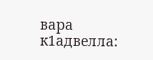вара к1адвелла: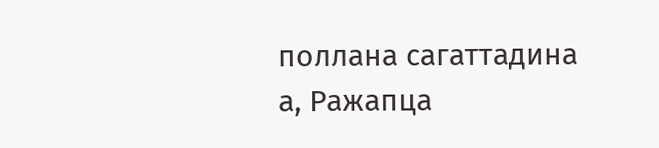поллана сагаттадина а, Ражапца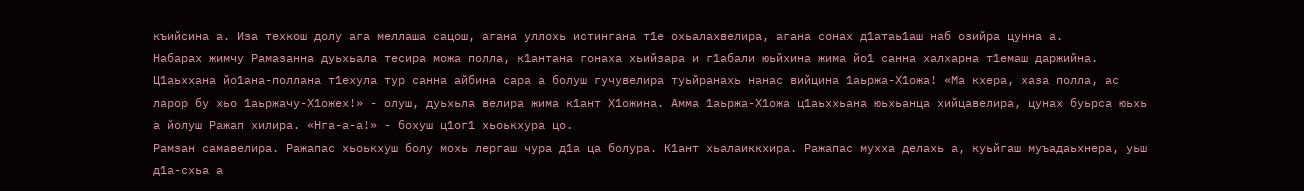къийсина а. Иза техкош долу ага меллаша сацош, агана уллохь истингана т1е охьалахвелира, агана сонах д1атаь1аш наб озийра цунна а.
Набарах жимчу Рамазанна дуьхьала тесира можа полла, к1антана гонаха хьийзара и г1абали юьйхина жима йо1 санна халхарна т1емаш даржийна.
Ц1аьххана йо1ана-поллана т1ехула тур санна айбина сара а болуш гучувелира туьйранахь нанас вийцина 1аьржа-Х1ожа! «Ма кхера, хаза полла, ас ларор бу хьо 1аьржачу-Х1ожех!» - олуш, дуьхьла велира жима к1ант Х1ожина. Амма 1аьржа-Х1ожа ц1аьххьана юьхьанца хийцавелира, цунах буьрса юьхь а йолуш Ражап хилира. «Нга-а-а!» - бохуш ц1ог1 хьоькхура цо.
Рамзан самавелира. Ражапас хьоькхуш болу мохь лергаш чура д1а ца болура. К1ант хьалаиккхира. Ражапас мухха делахь а, куьйгаш муъадаьхнера, уьш д1а-схьа а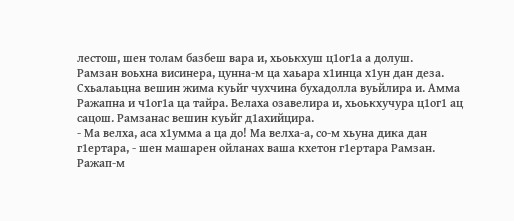лестош, шен толам базбеш вара и, хьоькхуш ц1ог1а а долуш.
Рамзан воьхна висинера, цунна-м ца хаьара х1инца х1ун дан деза. Схьалаьцна вешин жима куьйг чухчина бухадолла вуьйлира и. Амма Ражапна и ч1ог1а ца тайра. Велаха озавелира и, хьоькхучура ц1ог1 ац сацош. Рамзанас вешин куьйг д1ахийцира.
- Ма велха, аса х1умма а ца до! Ма велха-а, со-м хьуна дика дан г1ертара, - шен машарен ойланах ваша кхетон г1ертара Рамзан.
Ражап-м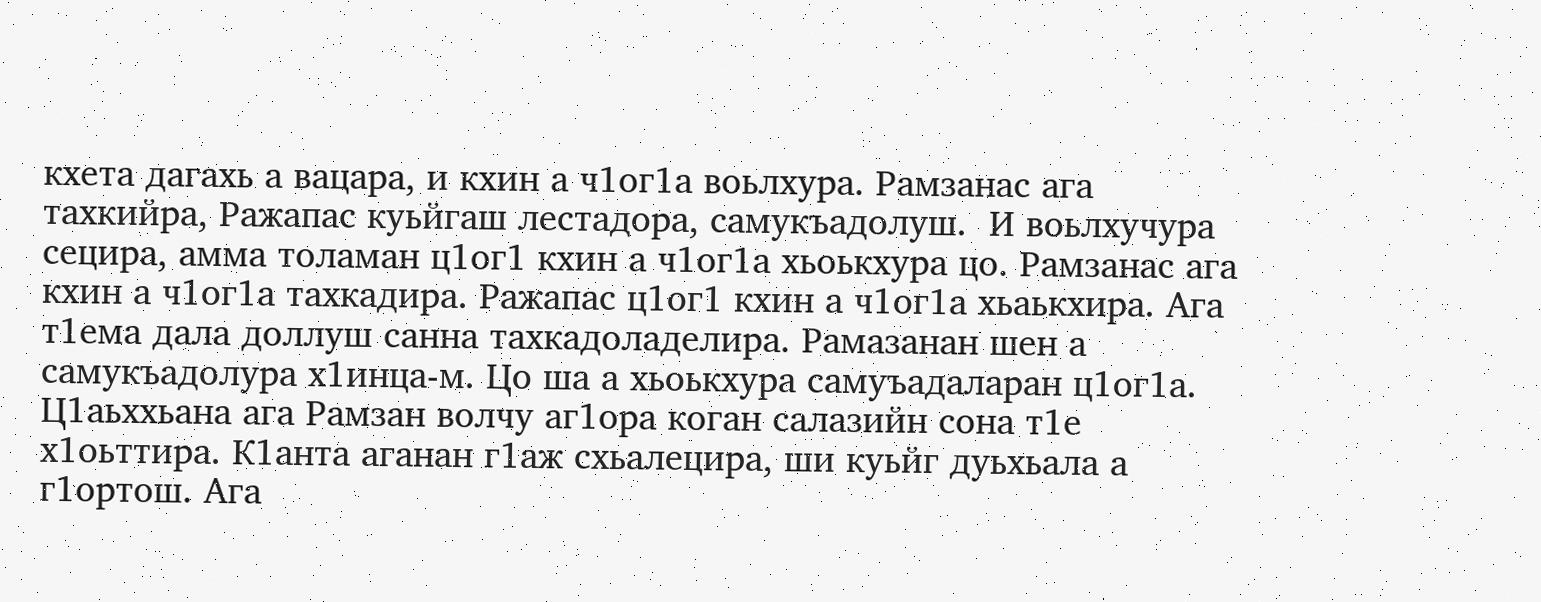кхета дагахь а вацара, и кхин а ч1ог1а воьлхура. Рамзанас ага тахкийра, Ражапас куьйгаш лестадора, самукъадолуш.  И воьлхучура сецира, амма толаман ц1ог1 кхин а ч1ог1а хьоькхура цо. Рамзанас ага кхин а ч1ог1а тахкадира. Ражапас ц1ог1 кхин а ч1ог1а хьаькхира. Ага т1ема дала доллуш санна тахкадоладелира. Рамазанан шен а самукъадолура х1инца-м. Цо ша а хьоькхура самуъадаларан ц1ог1а. Ц1аьххьана ага Рамзан волчу аг1ора коган салазийн сона т1е х1оьттира. К1анта аганан г1аж схьалецира, ши куьйг дуьхьала а г1ортош. Ага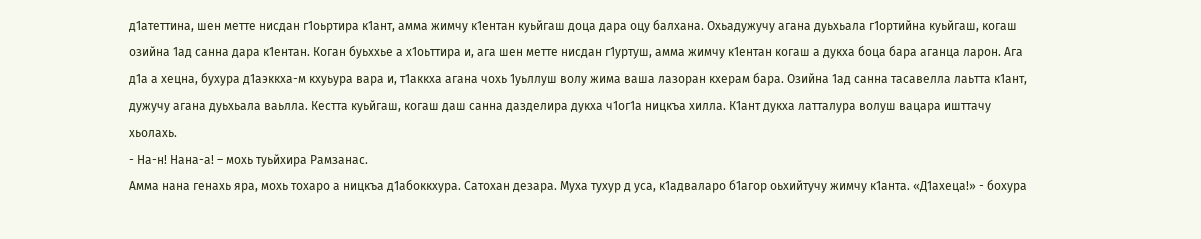д1атеттина, шен метте нисдан г1оьртира к1ант, амма жимчу к1ентан куьйгаш доца дара оцу балхана. Охьадужучу агана дуьхьала г1ортийна куьйгаш, когаш озийна 1ад санна дара к1ентан. Коган буьххье а х1оьттира и, ага шен метте нисдан г1уртуш, амма жимчу к1ентан когаш а дукха боца бара аганца ларон. Ага д1а а хецна, бухура д1аэккха-м кхуьура вара и, т1аккха агана чохь 1уьллуш волу жима ваша лазоран кхерам бара. Озийна 1ад санна тасавелла лаьтта к1ант, дужучу агана дуьхьала ваьлла. Кестта куьйгаш, когаш даш санна дазделира дукха ч1ог1а ницкъа хилла. К1ант дукха латталура волуш вацара ишттачу хьолахь.
- На-н! Нана-а! – мохь туьйхира Рамзанас.
Амма нана генахь яра, мохь тохаро а ницкъа д1абоккхура. Сатохан дезара. Муха тухур д уса, к1адваларо б1агор оьхийтучу жимчу к1анта. «Д1ахеца!» - бохура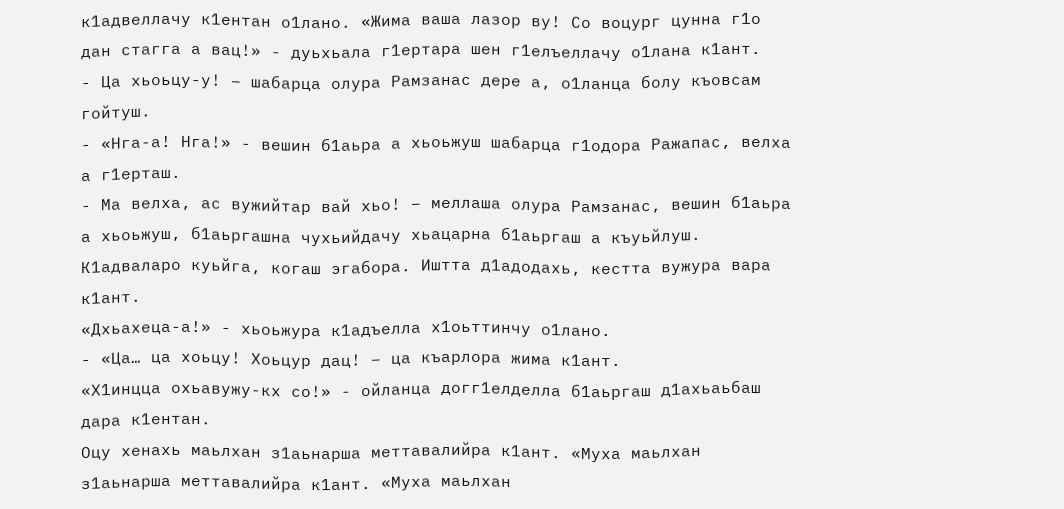к1адвеллачу к1ентан о1лано. «Жима ваша лазор ву! Со воцург цунна г1о дан стагга а вац!» - дуьхьала г1ертара шен г1елъеллачу о1лана к1ант.
- Ца хьоьцу-у! – шабарца олура Рамзанас дере а, о1ланца болу къовсам гойтуш.
- «Нга-а! Нга!» - вешин б1аьра а хьоьжуш шабарца г1одора Ражапас, велха а г1ерташ.
- Ма велха, ас вужийтар вай хьо! – меллаша олура Рамзанас, вешин б1аьра а хьоьжуш, б1аьргашна чухьийдачу хьацарна б1аьргаш а къуьйлуш. К1адваларо куьйга, когаш эгабора. Иштта д1адодахь, кестта вужура вара к1ант.
«Дхьахеца-а!» - хьоьжура к1адъелла х1оьттинчу о1лано.
- «Ца… ца хоьцу! Хоьцур дац! – ца къарлора жима к1ант.
«Х1инцца охьавужу-кх со!» - ойланца догг1елделла б1аьргаш д1ахьаьбаш дара к1ентан.
Оцу хенахь маьлхан з1аьнарша меттавалийра к1ант. «Муха маьлхан з1аьнарша меттавалийра к1ант. «Муха маьлхан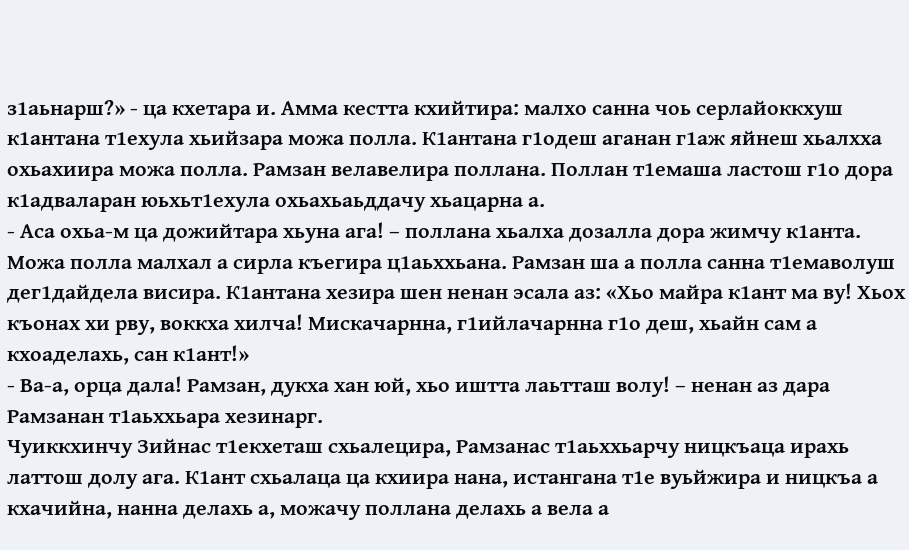з1аьнарш?» - ца кхетара и. Амма кестта кхийтира: малхо санна чоь серлайоккхуш к1антана т1ехула хьийзара можа полла. К1антана г1одеш аганан г1аж яйнеш хьалхха охьахиира можа полла. Рамзан велавелира поллана. Поллан т1емаша ластош г1о дора к1адваларан юьхьт1ехула охьахьаьддачу хьацарна а.
- Аса охьа-м ца дожийтара хьуна ага! – поллана хьалха дозалла дора жимчу к1анта.
Можа полла малхал а сирла къегира ц1аьххьана. Рамзан ша а полла санна т1емаволуш дег1дайдела висира. К1антана хезира шен ненан эсала аз: «Хьо майра к1ант ма ву! Хьох къонах хи рву, воккха хилча! Мискачарнна, г1ийлачарнна г1о деш, хьайн сам а кхоаделахь, сан к1ант!»
- Ва-а, орца дала! Рамзан, дукха хан юй, хьо иштта лаьтташ волу! – ненан аз дара Рамзанан т1аьххьара хезинарг.
Чуиккхинчу Зийнас т1екхеташ схьалецира, Рамзанас т1аьххьарчу ницкъаца ирахь латтош долу ага. К1ант схьалаца ца кхиира нана, истангана т1е вуьйжира и ницкъа а кхачийна, нанна делахь а, можачу поллана делахь а вела а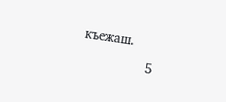къежаш.
                5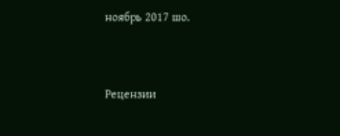ноябрь 2017 шо.


Рецензии